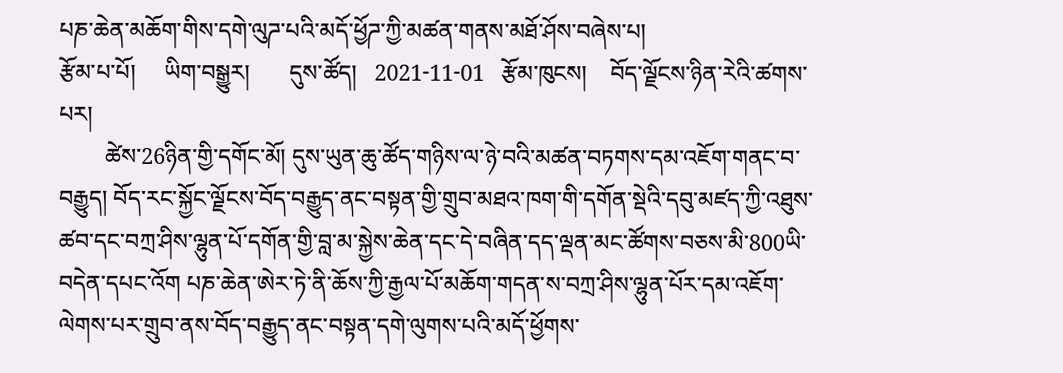པཎ་ཆེན་མཆོག་གིས་དགེ་ལུཌ་པའི་མདོ་ཕྱོཌ་ཀྱི་མཚན་གནས་མཐོ་ཤོས་བཞེས་པ།
རྩོམ་པ་པོ།     ཡིག་བསྒྱུར།       དུས་ཚོད།   2021-11-01   རྩོམ་ཁུངས།    བོད་ལྗོངས་ཉིན་རེའི་ཚགས་པར།
        ཚེས་26ཉིན་གྱི་དགོང་མོ། དུས་ཡུན་ཆུ་ཚོད་གཉིས་ལ་ཉེ་བའི་མཚན་བཏགས་དམ་འཇོག་གནང་བ་བརྒྱུད། བོད་རང་སྐྱོང་ལྗོངས་བོད་བརྒྱུད་ནང་བསྟན་གྱི་གྲུབ་མཐའ་ཁག་གི་དགོན་སྡེའི་དབུ་མཛད་ཀྱི་འཐུས་ཚབ་དང་བཀྲ་ཤིས་ལྷུན་པོ་དགོན་གྱི་བླ་མ་སྐྱེས་ཆེན་དང་དེ་བཞིན་དད་ལྡན་མང་ཚོགས་བཅས་མི་800ཡི་བདེན་དཔང་འོག པཎ་ཆེན་ཨེར་ཏེ་ནི་ཆོས་ཀྱི་རྒྱལ་པོ་མཆོག་གདན་ས་བཀྲ་ཤིས་ལྷུན་པོར་དམ་འཇོག་ལེགས་པར་གྲུབ་ནས་བོད་བརྒྱུད་ནང་བསྟན་དགེ་ལུགས་པའི་མདོ་ཕྱོགས་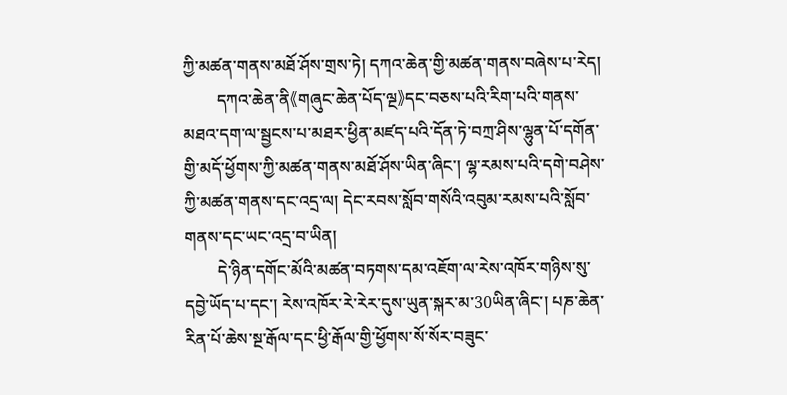ཀྱི་མཚན་གནས་མཐོ་ཤོས་གྲས་ཏེ། དཀའ་ཆེན་གྱི་མཚན་གནས་བཞེས་པ་རེད།
        དཀའ་ཆེན་ནི《གཞུང་ཆེན་པོད་ལྔ》དང་བཅས་པའི་རིག་པའི་གནས་མཐའ་དག་ལ་སྦྱངས་པ་མཐར་ཕྱིན་མཛད་པའི་དོན་ཏེ་བཀྲ་ཤིས་ལྷུན་པོ་དགོན་གྱི་མདོ་ཕྱོགས་ཀྱི་མཚན་གནས་མཐོ་ཤོས་ཡིན་ཞིང་། ལྷ་རམས་པའི་དགེ་བཤེས་ཀྱི་མཚན་གནས་དང་འདྲ་ལ། དེང་རབས་སློབ་གསོའི་འབུམ་རམས་པའི་སློབ་གནས་དང་ཡང་འདྲ་བ་ཡིན།
        དེ་ཉིན་དགོང་མོའི་མཚན་བཏགས་དམ་འཇོག་ལ་རེས་འཁོར་གཉིས་སུ་དབྱེ་ཡོད་པ་དང་། རེས་འཁོར་རེ་རེར་དུས་ཡུན་སྐར་མ་30ཡིན་ཞིང་། པཎ་ཆེན་རིན་པོ་ཆེས་སྔ་རྒོལ་དང་ཕྱི་རྒོལ་གྱི་ཕྱོགས་སོ་སོར་བཟུང་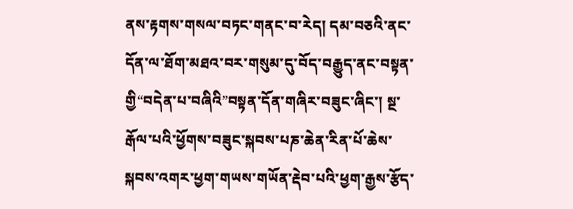ནས་རྟགས་གསལ་བཏང་གནང་བ་རེད། དམ་བཅའི་ནང་དོན་ལ་ཐོག་མཐའ་བར་གསུམ་དུ་བོད་བརྒྱུད་ནང་བསྟན་གྱི“བདེན་པ་བཞིའི”བསྟན་དོན་གཞིར་བཟུང་ཞིང་། སྔ་རྒོལ་པའི་ཕྱོགས་བཟུང་སྐབས་པཎ་ཆེན་རིན་པོ་ཆེས་སྐབས་འགར་ཕྱག་གཡས་གཡོན་རྡེབ་པའི་ཕྱག་རྒྱས་རྩོད་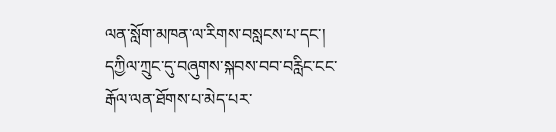ལན་སློག་མཁན་ལ་རིགས་བསླངས་པ་དང་། དཀྱིལ་ཀྲུང་དུ་བཞུགས་སྐབས་བབ་བརླིང་ངང་རྒོལ་ལན་ཐོགས་པ་མེད་པར་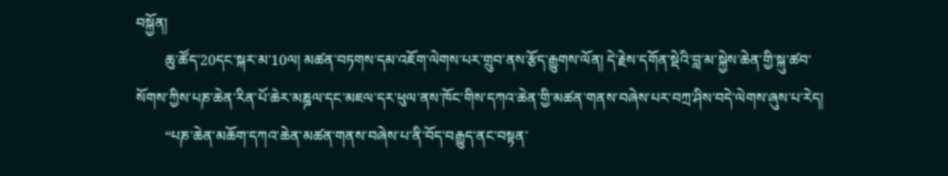བསྐྱོན།
        ཆུ་ཚོད་20དང་སྐར་མ་10ལ། མཚན་བཏགས་དམ་འཇོག་ལེགས་པར་གྲུབ་ནས་རྩོད་རྒྱུགས་ལོན། དེ་རྗེས་དགོན་སྡེའི་བླ་མ་སྐྱེས་ཆེན་གྱི་སྐུ་ཚབ་སོགས་ཀྱིས་པཎ་ཆེན་རིན་པོ་ཆེར་མཎྜལ་དང་མཇལ་དར་ཕུལ་ནས་ཁོང་གིས་དཀའ་ཆེན་གྱི་མཚན་གནས་བཞེས་པར་བཀྲ་ཤིས་བདེ་ལེགས་ཞུས་པ་རེད།
        “པཎ་ཆེན་མཆོག་དཀའ་ཆེན་མཚན་གནས་བཞེས་པ་ནི་བོད་བརྒྱུད་ནང་བསྟན་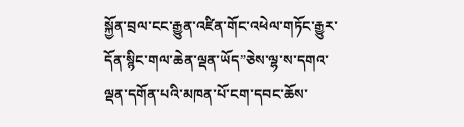སྐྱོན་བྲལ་ངང་རྒྱུན་འཛིན་གོང་འཕེལ་གཏོང་རྒྱུར་དོན་སྙིང་གལ་ཆེན་ལྡན་ཡོད”ཅེས་ལྷ་ས་དགའ་ལྡན་དགོན་པའི་མཁན་པོ་ངག་དབང་ཆོས་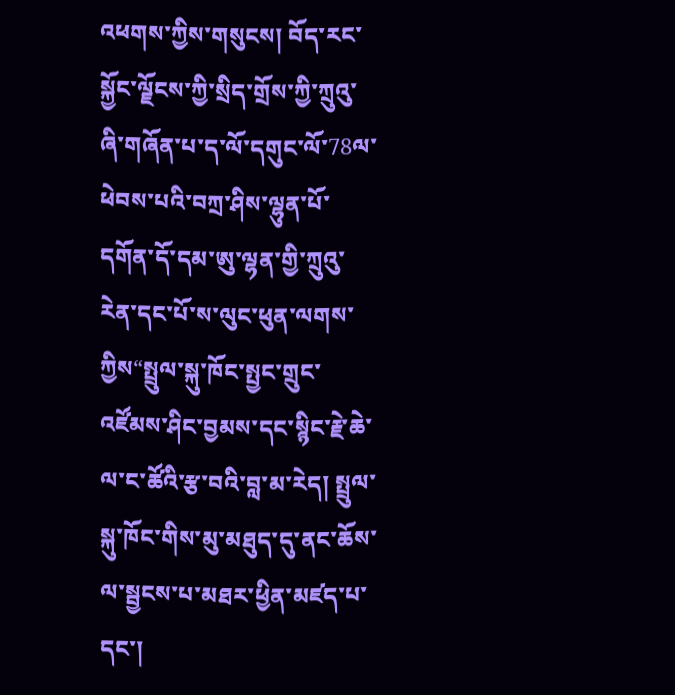འཕགས་ཀྱིས་གསུངས། བོད་རང་སྐྱོང་ལྗོངས་ཀྱི་སྲིད་གྲོས་ཀྱི་ཀྲུའུ་ཞི་གཞོན་པ་ད་ལོ་དགུང་ལོ་78ལ་ཕེབས་པའི་བཀྲ་ཤིས་ལྷུན་པོ་དགོན་དོ་དམ་ཨུ་ལྷན་གྱི་ཀྲུའུ་རེན་དང་པོ་ས་ལུང་ཕུན་ལགས་ཀྱིས“སྤྲུལ་སྐུ་ཁོང་སྤྱང་གྲུང་འཛོམས་ཤིང་བྱམས་དང་སྙིང་རྗེ་ཆེ་ལ་ང་ཚོའི་རྩ་བའི་བླ་མ་རེད། སྤྲུལ་སྐུ་ཁོང་གིས་མུ་མཐུད་དུ་ནང་ཆོས་ལ་སྦྱངས་པ་མཐར་ཕྱིན་མཛད་པ་དང་།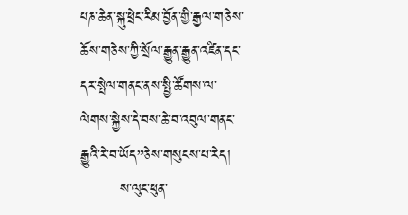པཎ་ཆེན་སྐུ་ཕྲེང་རིམ་བྱོན་གྱི་རྒྱལ་གཅེས་ཆོས་གཅེས་ཀྱི་སྲོལ་རྒྱུན་རྒྱུན་འཛིན་དང་དར་སྤེལ་གནང་ནས་སྤྱི་ཚོགས་ལ་ལེགས་སྐྱེས་དེ་བས་ཆེ་བ་འབུལ་གནང་རྒྱུའི་རེ་བ་ཡོད”ཅེས་གསུངས་པ་རེད།
        ས་ལུང་ཕུན་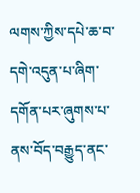ལགས་ཀྱིས་དཔེ་ཆ་བ་དགེ་འདུན་པ་ཞིག་དགོན་པར་ཞུགས་པ་ནས་བོད་བརྒྱུད་ནང་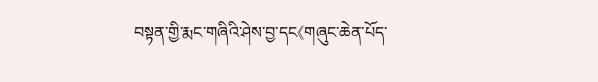བསྟན་གྱི་རྨང་གཞིའི་ཤེས་བྱ་དང《གཞུང་ཆེན་པོད་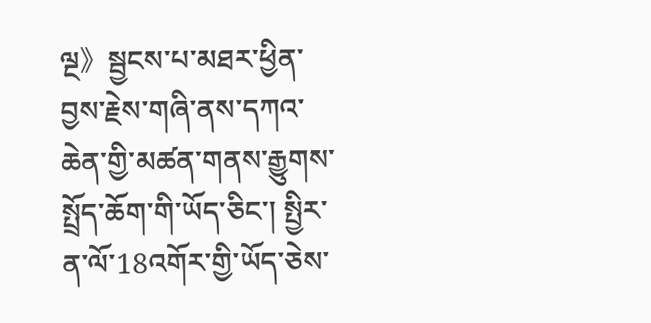ལྔ》སྦྱངས་པ་མཐར་ཕྱིན་བྱས་རྗེས་གཞི་ནས་དཀའ་ཆེན་གྱི་མཚན་གནས་རྒྱུགས་སྤྲོད་ཆོག་གི་ཡོད་ཅིང་། སྤྱིར་ན་ལོ་18འགོར་གྱི་ཡོད་ཅེས་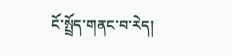ངོ་སྤྲོད་གནང་བ་རེད།